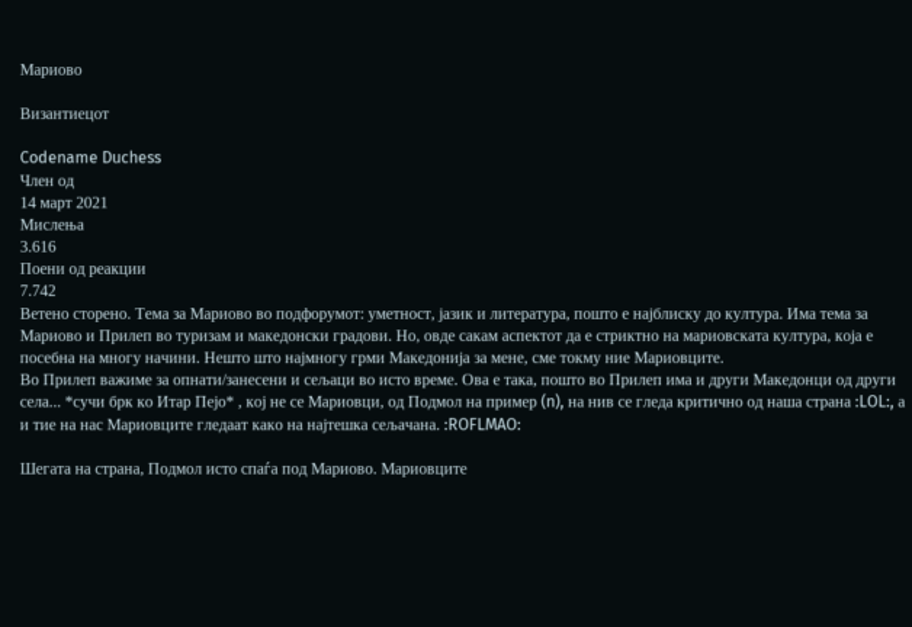Мариово

Византиецот

Codename Duchess
Член од
14 март 2021
Мислења
3.616
Поени од реакции
7.742
Ветено сторено. Тема за Мариово во подфорумот: уметност, јазик и литература, пошто е најблиску до култура. Има тема за Мариово и Прилеп во туризам и македонски градови. Но, овде сакам аспектот да е стриктно на мариовската култура, која е посебна на многу начини. Нешто што најмногу грми Македонија за мене, сме токму ние Мариовците.
Во Прилеп важиме за опнати/занесени и сељаци во исто време. Ова е така, пошто во Прилеп има и други Македонци од други села... *сучи брк ко Итар Пејо* , кој не се Мариовци, од Подмол на пример (n), на нив се гледа критично од наша страна :LOL:, а и тие на нас Мариовците гледаат како на најтешка сељачана. :ROFLMAO:

Шегата на страна, Подмол исто спаѓа под Мариово. Мариовците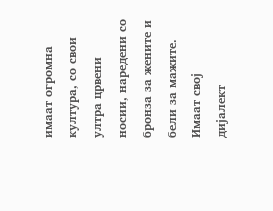имаат огромна култура, со свои ултра црвени носии, наредени со бронза за жените и бели за мажите. Имаат свој дијалект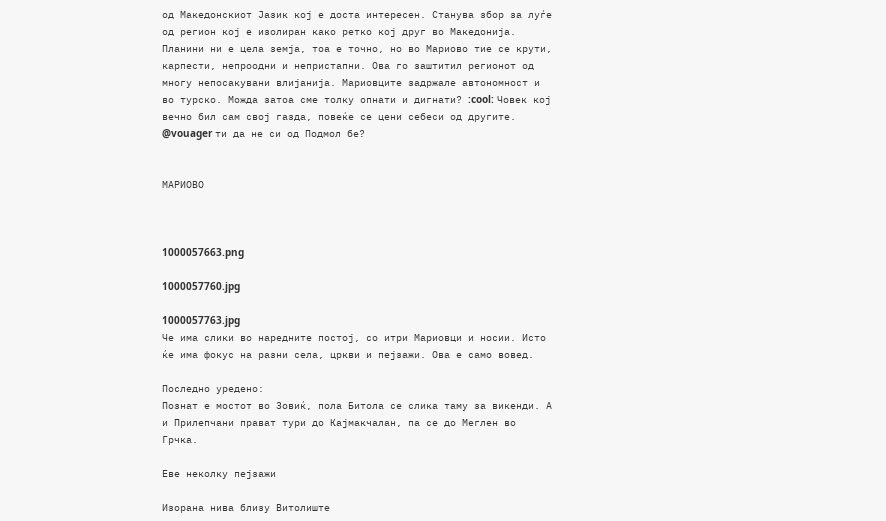од Македонскиот Јазик кој е доста интересен. Станува збор за луѓе од регион кој е изолиран како ретко кој друг во Македонија. Планини ни е цела земја, тоа е точно, но во Мариово тие се крути, карпести, непроодни и непристапни. Ова го заштитил регионот од многу непосакувани влијанија. Мариовците задржале автономност и во турско. Можда затоа сме толку опнати и дигнати? :cool: Човек кој вечно бил сам свој газда, повеќе се цени себеси од другите.
@vouager ти да не си од Подмол бе?


МАРИОВО



1000057663.png

1000057760.jpg

1000057763.jpg
Че има слики во наредните постој, со итри Мариовци и носии. Исто ќе има фокус на разни села, цркви и пејзажи. Ова е само вовед.

Последно уредено:
Познат е мостот во Зовиќ, пола Битола се слика таму за викенди. А и Прилепчани прават тури до Кајмакчалан, па се до Меглен во Грчка.

Еве неколку пејзажи

Изорана нива близу Витолиште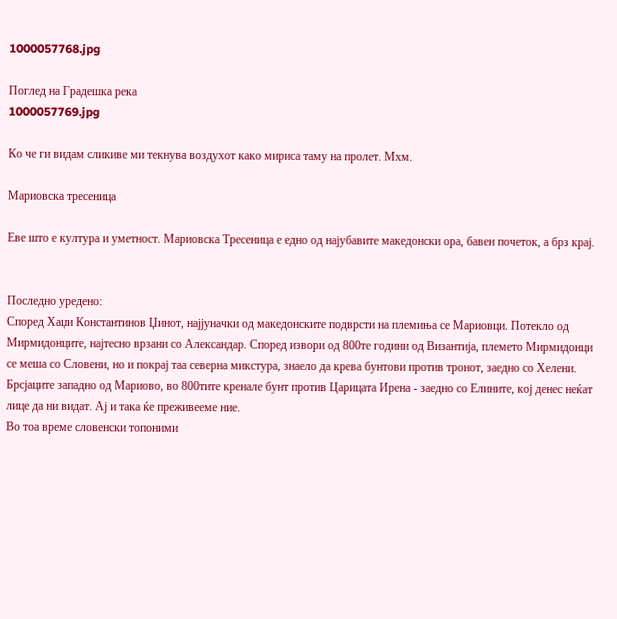1000057768.jpg

Поглед на Градешка река
1000057769.jpg

Ко че ги видам сликиве ми текнува воздухот како мириса таму на пролет. Мхм.

Мариовска тресеница

Еве што е култура и уметност. Мариовска Тресеница е едно од најубавите македонски ора, бавен почеток, а брз крај.


Последно уредено:
Според Хаџи Константинов Џинот, најјуначки од македонските подврсти на племиња се Мариовци. Потекло од Мирмидонците, најтесно врзани со Александар. Според извори од 800те години од Византија, племето Мирмидонци се меша со Словени, но и покрај таа северна микстура, знаело да крева бунтови против тронот, заедно со Хелени. Брсјаците западно од Мариово, во 800тите кренале бунт против Царицата Ирена - заедно со Eлините, кој денес неќат лице да ни видат. Ај и така ќе преживееме ние.
Во тоа време словенски топоними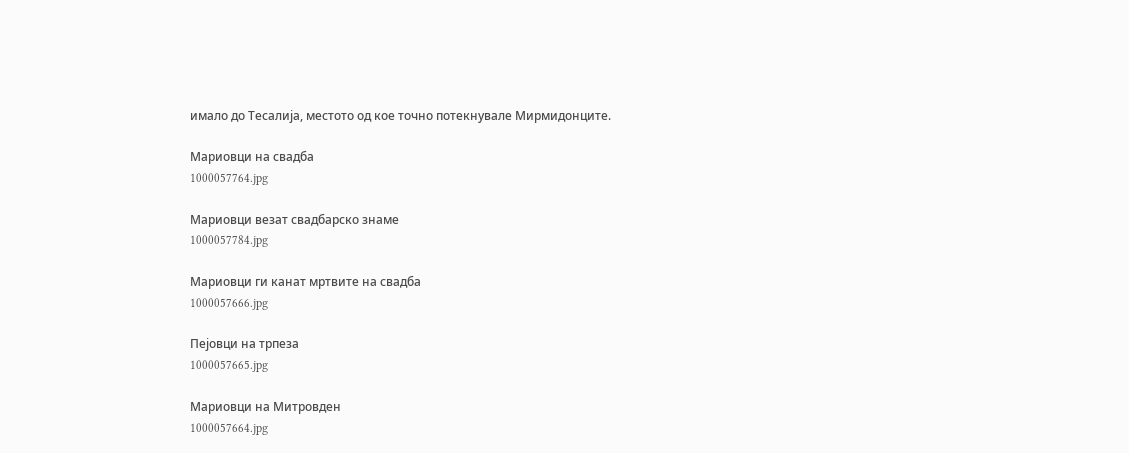имало до Тесалија, местото од кое точно потекнувале Мирмидонците.

Мариовци на свадба
1000057764.jpg

Мариовци везат свадбарско знаме
1000057784.jpg

Мариовци ги канат мртвите на свадба
1000057666.jpg

Пејовци на трпеза
1000057665.jpg

Мариовци на Митровден
1000057664.jpg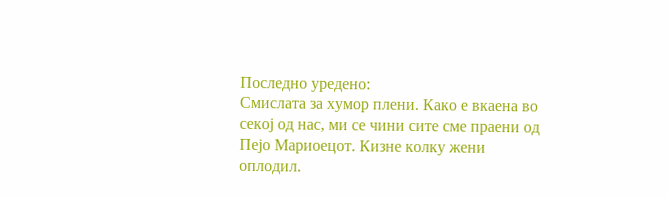Последно уредено:
Смислата за хумор плени. Како е вкаена во секој од нас, ми се чини сите сме праени од Пејо Мариоецот. Кизне колку жени оплодил.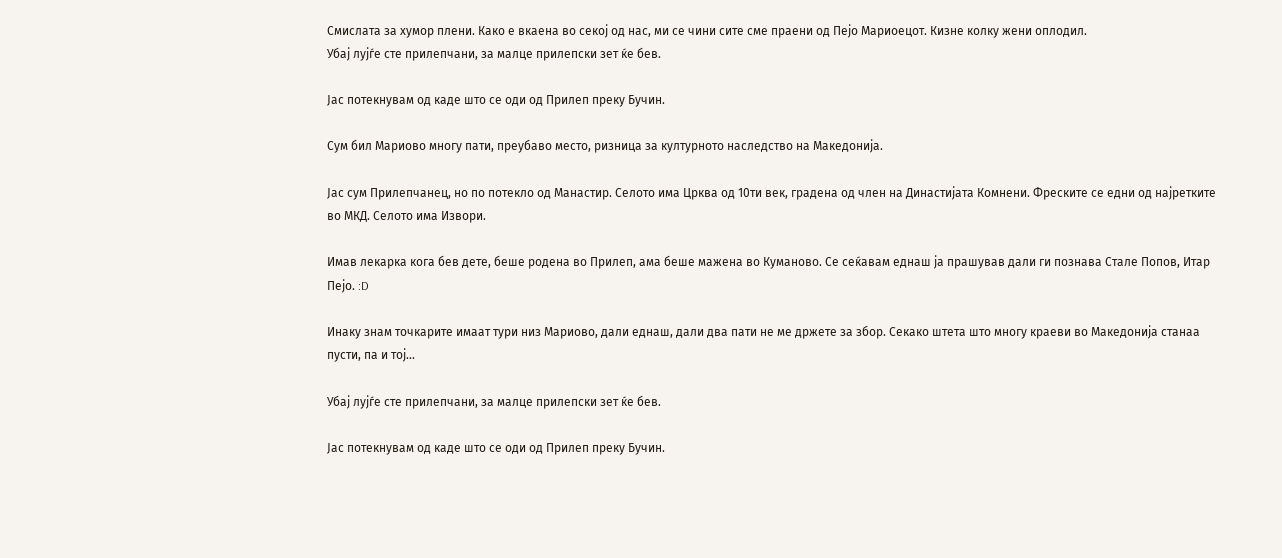Смислата за хумор плени. Како е вкаена во секој од нас, ми се чини сите сме праени од Пејо Мариоецот. Кизне колку жени оплодил.
Убај лујѓе сте прилепчани, за малце прилепски зет ќе бев.

Јас потекнувам од каде што се оди од Прилеп преку Бучин.

Сум бил Мариово многу пати, преубаво место, ризница за културното наследство на Македонија.

Јас сум Прилепчанец, но по потекло од Манастир. Селото има Црква од 10ти век, градена од член на Династијата Комнени. Фреските се едни од најретките во МКД. Селото има Извори.

Имав лекарка кога бев дете, беше родена во Прилеп, ама беше мажена во Куманово. Се сеќавам еднаш ја прашував дали ги познава Стале Попов, Итар Пејо. :D

Инаку знам точкарите имаат тури низ Мариово, дали еднаш, дали два пати не ме држете за збор. Секако штета што многу краеви во Македонија станаа пусти, па и тој...

Убај лујѓе сте прилепчани, за малце прилепски зет ќе бев.

Јас потекнувам од каде што се оди од Прилеп преку Бучин.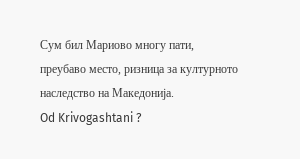Сум бил Мариово многу пати, преубаво место, ризница за културното наследство на Македонија.
Od Krivogashtani ?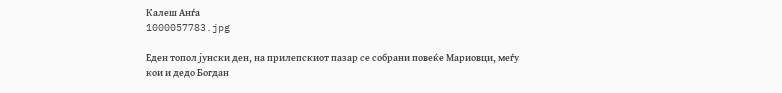Калеш Анѓа
1000057783.jpg

Еден топол јунски ден, на прилепскиот пазар се собрани повеќе Мариовци, меѓу кои и дедо Богдан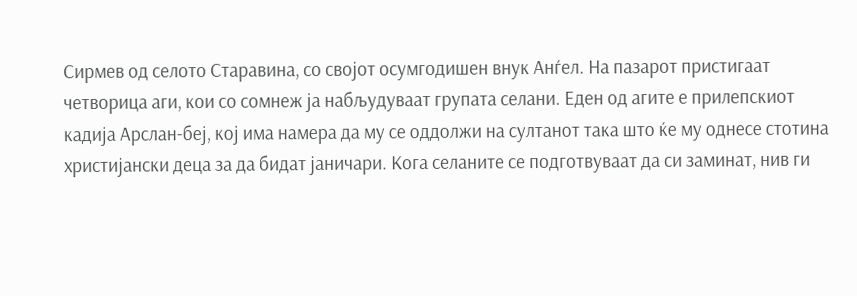Сирмев од селото Старавина, со својот осумгодишен внук Анѓел. На пазарот пристигаат четворица аги, кои со сомнеж ја набљудуваат групата селани. Еден од агите е прилепскиот кадија Арслан-беј, кој има намера да му се оддолжи на султанот така што ќе му однесе стотина христијански деца за да бидат јаничари. Кога селаните се подготвуваат да си заминат, нив ги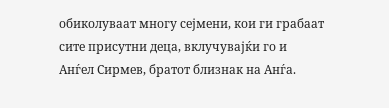обиколуваат многу сејмени, кои ги грабаат сите присутни деца, вклучувајќи го и Анѓел Сирмев, братот близнак на Анѓа.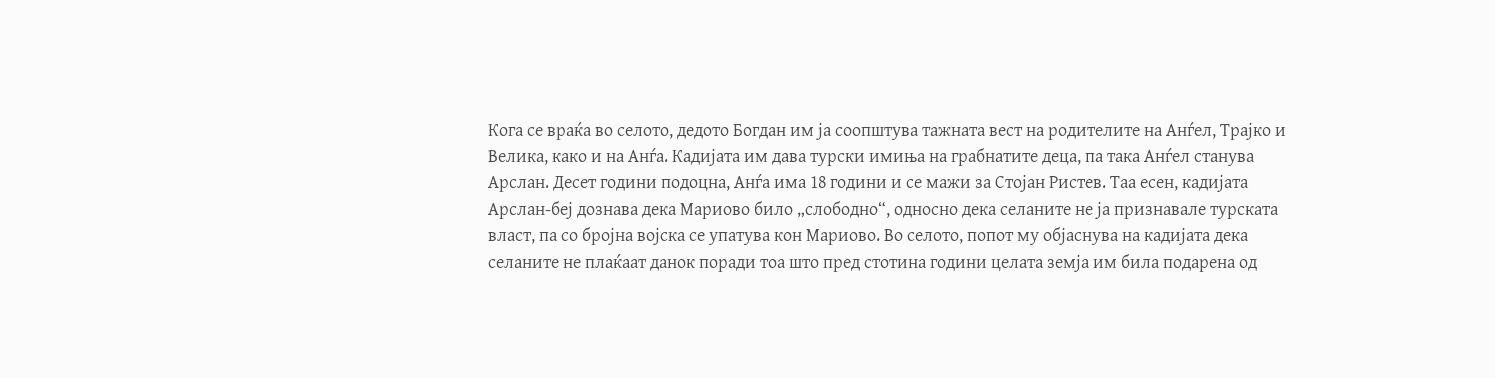Кога се враќа во селото, дедото Богдан им ја соопштува тажната вест на родителите на Анѓел, Трајко и Велика, како и на Анѓа. Кадијата им дава турски имиња на грабнатите деца, па така Анѓел станува Арслан. Десет години подоцна, Анѓа има 18 години и се мажи за Стојан Ристев. Таа есен, кадијата Арслан-беј дознава дека Мариово било „слободно“, односно дека селаните не ја признавале турската власт, па со бројна војска се упатува кон Мариово. Во селото, попот му објаснува на кадијата дека селаните не плаќаат данок поради тоа што пред стотина години целата земја им била подарена од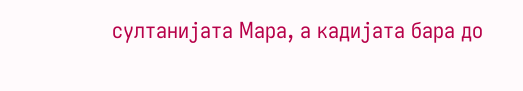султанијата Мара, а кадијата бара до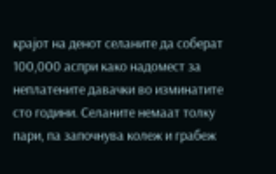крајот на денот селаните да соберат 100,000 аспри како надомест за неплатените давачки во изминатите сто години. Селаните немаат толку пари, па започнува колеж и грабеж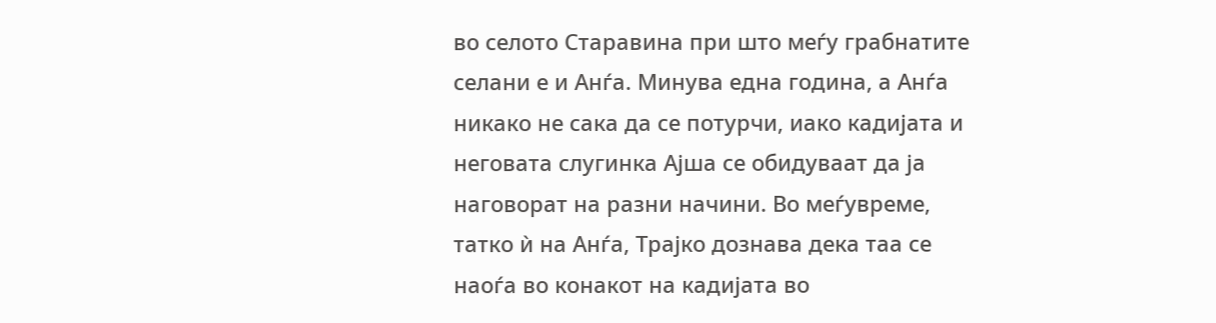во селото Старавина при што меѓу грабнатите селани е и Анѓа. Минува една година, а Анѓа никако не сака да се потурчи, иако кадијата и неговата слугинка Ајша се обидуваат да ја наговорат на разни начини. Во меѓувреме, татко ѝ на Анѓа, Трајко дознава дека таа се наоѓа во конакот на кадијата во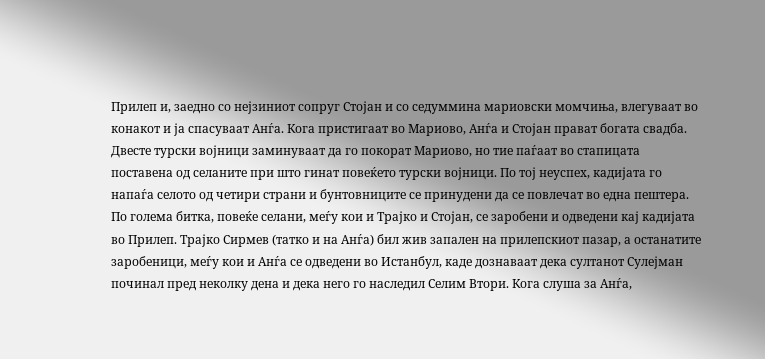Прилеп и, заедно со нејзиниот сопруг Стојан и со седуммина мариовски момчиња, влегуваат во конакот и ја спасуваат Анѓа. Кога пристигаат во Мариово, Анѓа и Стојан прават богата свадба. Двесте турски војници заминуваат да го покорат Мариово, но тие паѓаат во стапицата поставена од селаните при што гинат повеќето турски војници. По тој неуспех, кадијата го напаѓа селото од четири страни и бунтовниците се принудени да се повлечат во една пештера. По голема битка, повеќе селани, меѓу кои и Трајко и Стојан, се заробени и одведени кај кадијата во Прилеп. Трајко Сирмев (татко и на Анѓа) бил жив запален на прилепскиот пазар, а останатите заробеници, меѓу кои и Анѓа се одведени во Истанбул, каде дознаваат дека султанот Сулејман починал пред неколку дена и дека него го наследил Селим Втори. Кога слуша за Анѓа,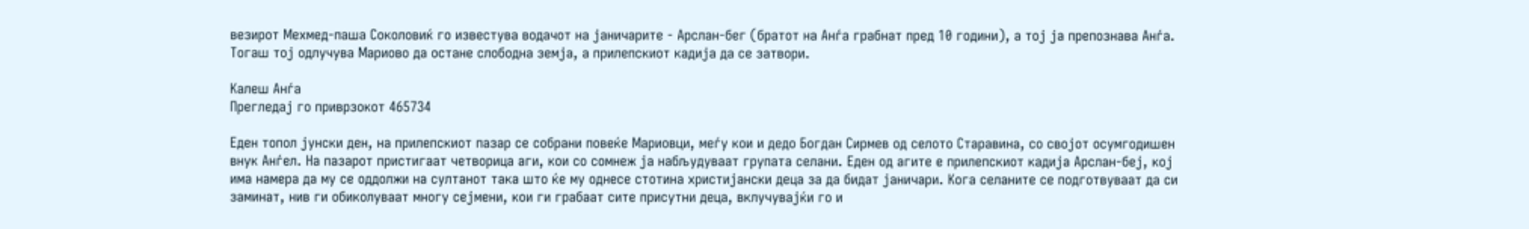везирот Мехмед-паша Соколовиќ го известува водачот на јаничарите - Арслан-бег (братот на Анѓа грабнат пред 10 години), а тој ја препознава Анѓа. Тогаш тој одлучува Мариово да остане слободна земја, а прилепскиот кадија да се затвори.

Калеш Анѓа
Прегледај го приврзокот 465734

Еден топол јунски ден, на прилепскиот пазар се собрани повеќе Мариовци, меѓу кои и дедо Богдан Сирмев од селото Старавина, со својот осумгодишен внук Анѓел. На пазарот пристигаат четворица аги, кои со сомнеж ја набљудуваат групата селани. Еден од агите е прилепскиот кадија Арслан-беј, кој има намера да му се оддолжи на султанот така што ќе му однесе стотина христијански деца за да бидат јаничари. Кога селаните се подготвуваат да си заминат, нив ги обиколуваат многу сејмени, кои ги грабаат сите присутни деца, вклучувајќи го и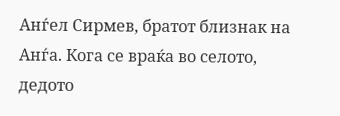Анѓел Сирмев, братот близнак на Анѓа. Кога се враќа во селото, дедото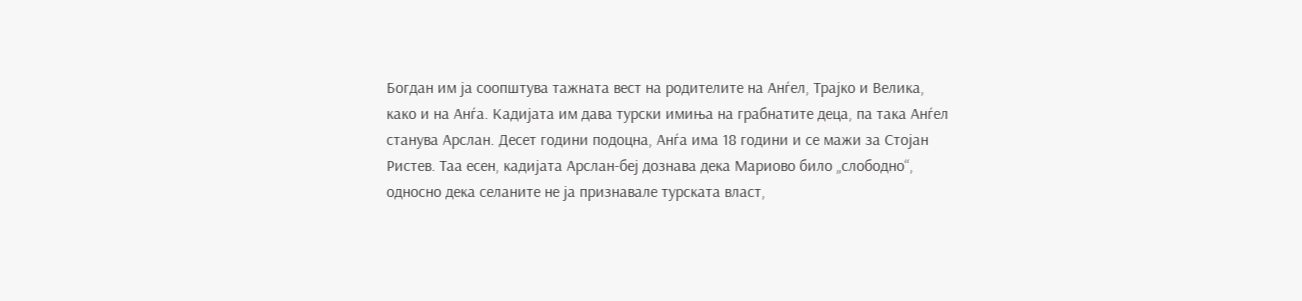Богдан им ја соопштува тажната вест на родителите на Анѓел, Трајко и Велика, како и на Анѓа. Кадијата им дава турски имиња на грабнатите деца, па така Анѓел станува Арслан. Десет години подоцна, Анѓа има 18 години и се мажи за Стојан Ристев. Таа есен, кадијата Арслан-беј дознава дека Мариово било „слободно“, односно дека селаните не ја признавале турската власт,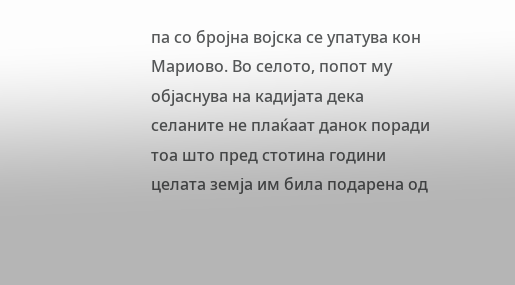па со бројна војска се упатува кон Мариово. Во селото, попот му објаснува на кадијата дека селаните не плаќаат данок поради тоа што пред стотина години целата земја им била подарена од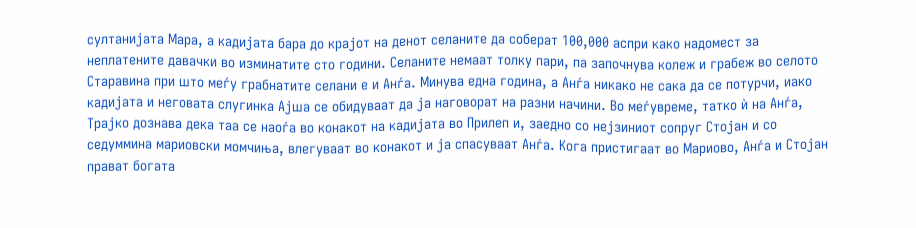султанијата Мара, а кадијата бара до крајот на денот селаните да соберат 100,000 аспри како надомест за неплатените давачки во изминатите сто години. Селаните немаат толку пари, па започнува колеж и грабеж во селото Старавина при што меѓу грабнатите селани е и Анѓа. Минува една година, а Анѓа никако не сака да се потурчи, иако кадијата и неговата слугинка Ајша се обидуваат да ја наговорат на разни начини. Во меѓувреме, татко ѝ на Анѓа, Трајко дознава дека таа се наоѓа во конакот на кадијата во Прилеп и, заедно со нејзиниот сопруг Стојан и со седуммина мариовски момчиња, влегуваат во конакот и ја спасуваат Анѓа. Кога пристигаат во Мариово, Анѓа и Стојан прават богата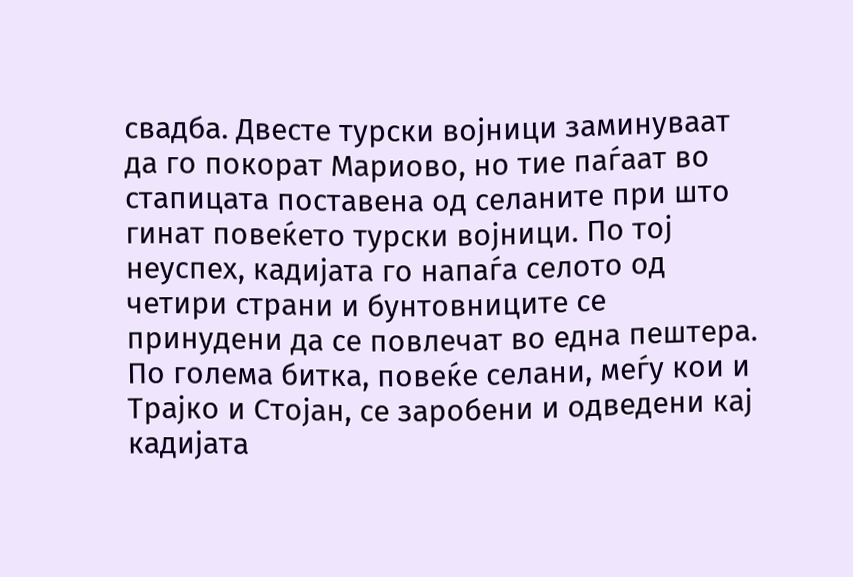свадба. Двесте турски војници заминуваат да го покорат Мариово, но тие паѓаат во стапицата поставена од селаните при што гинат повеќето турски војници. По тој неуспех, кадијата го напаѓа селото од четири страни и бунтовниците се принудени да се повлечат во една пештера. По голема битка, повеќе селани, меѓу кои и Трајко и Стојан, се заробени и одведени кај кадијата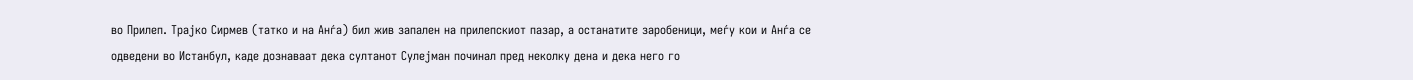во Прилеп. Трајко Сирмев (татко и на Анѓа) бил жив запален на прилепскиот пазар, а останатите заробеници, меѓу кои и Анѓа се одведени во Истанбул, каде дознаваат дека султанот Сулејман починал пред неколку дена и дека него го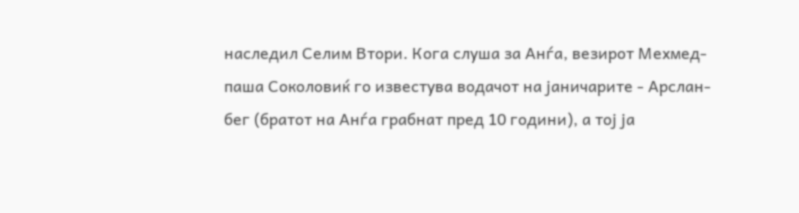наследил Селим Втори. Кога слуша за Анѓа, везирот Мехмед-паша Соколовиќ го известува водачот на јаничарите - Арслан-бег (братот на Анѓа грабнат пред 10 години), а тој ја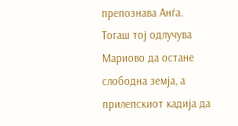препознава Анѓа. Тогаш тој одлучува Мариово да остане слободна земја, а прилепскиот кадија да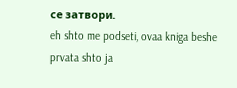се затвори.
eh shto me podseti, ovaa kniga beshe prvata shto ja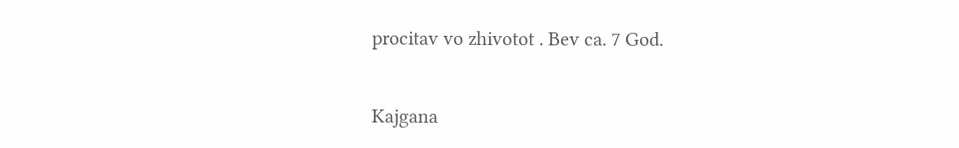procitav vo zhivotot . Bev ca. 7 God.


Kajgana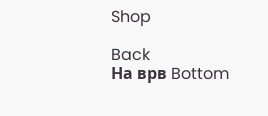Shop

Back
На врв Bottom